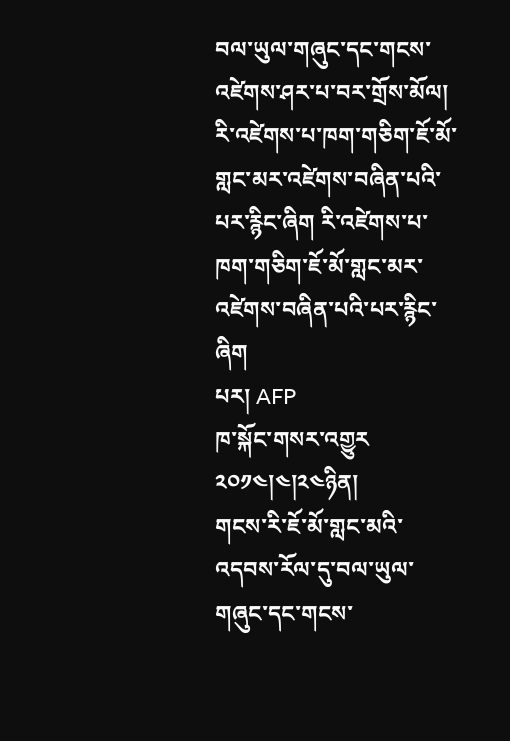བལ་ཡུལ་གཞུང་དང་གངས་འཛེགས་ཤར་པ་བར་གྲོས་མོལ།
རི་འཛེགས་པ་ཁག་གཅིག་ཇོ་མོ་གླང་མར་འཛེགས་བཞིན་པའི་པར་རྙིང་ཞིག རི་འཛེགས་པ་ཁག་གཅིག་ཇོ་མོ་གླང་མར་འཛེགས་བཞིན་པའི་པར་རྙིང་ཞིག
པར། AFP
ཁ་སྐོང་གསར་འགྱུར ༢༠༡༤།༤།༢༤ཉིན།
གངས་རི་ཇོ་མོ་གླང་མའི་འདབས་རོལ་དུ་བལ་ཡུལ་གཞུང་དང་གངས་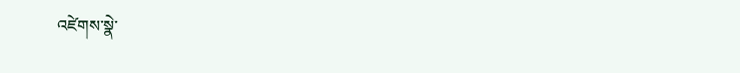འཛེགས་སྣེ་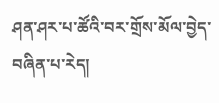ཤན་ཤར་པ་ཚོའི་བར་གྲོས་མོལ་བྱེད་བཞིན་པ་རེད།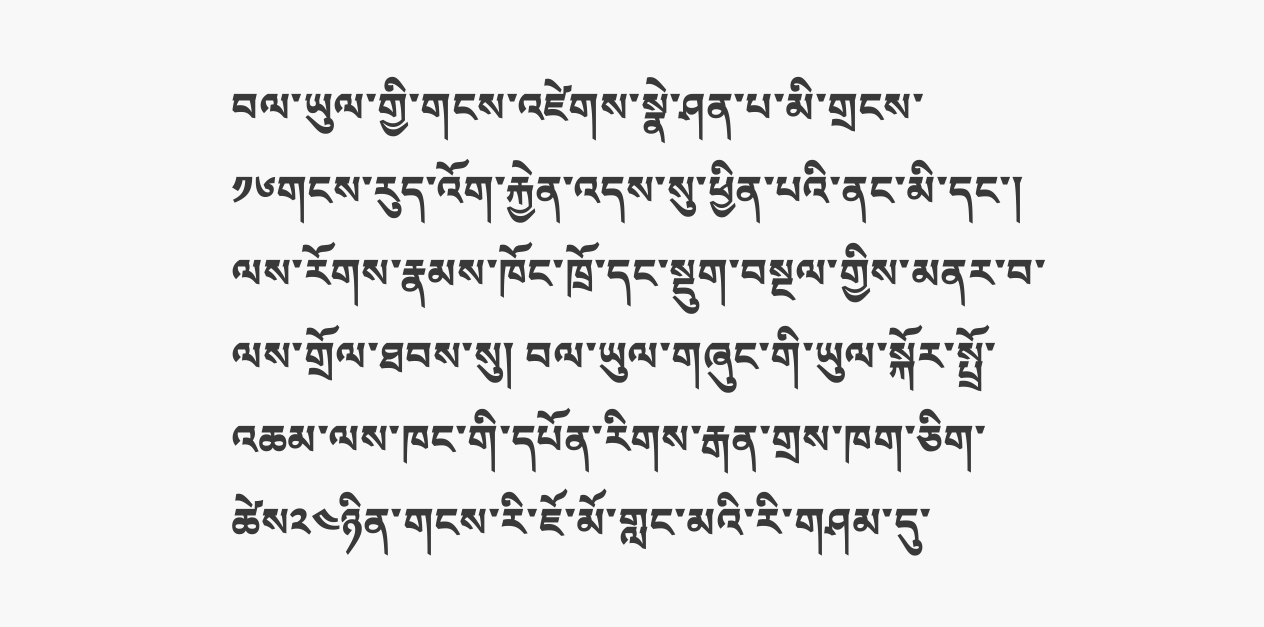བལ་ཡུལ་གྱི་གངས་འཛེགས་སྣེ་ཤན་པ་མི་གྲངས་༡༦གངས་རུད་འོག་རྐྱེན་འདས་སུ་ཕྱིན་པའི་ནང་མི་དང་། ལས་རོགས་རྣམས་ཁོང་ཁྲོ་དང་སྡུག་བསྔལ་གྱིས་མནར་བ་ལས་གྲོལ་ཐབས་སུ། བལ་ཡུལ་གཞུང་གི་ཡུལ་སྐོར་སྤྲོ་འཆམ་ལས་ཁང་གི་དཔོན་རིགས་རྒན་གྲས་ཁག་ཅིག་ཚེས༢༤ཉིན་གངས་རི་ཇོ་མོ་གླང་མའི་རི་གཤམ་དུ་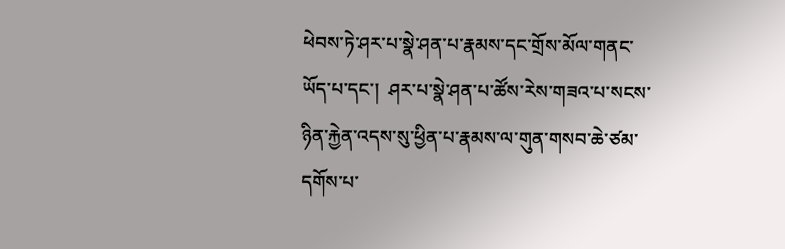ཕེབས་ཏེ་ཤར་པ་སྣེ་ཤན་པ་རྣམས་དང་གྲོས་མོལ་གནང་ཡོད་པ་དང་།  ཤར་པ་སྣེ་ཤན་པ་ཚོས་རེས་གཟའ་པ་སངས་ཉིན་རྐྱེན་འདས་སུ་ཕྱིན་པ་རྣམས་ལ་གུན་གསབ་ཆེ་ཙམ་དགོས་པ་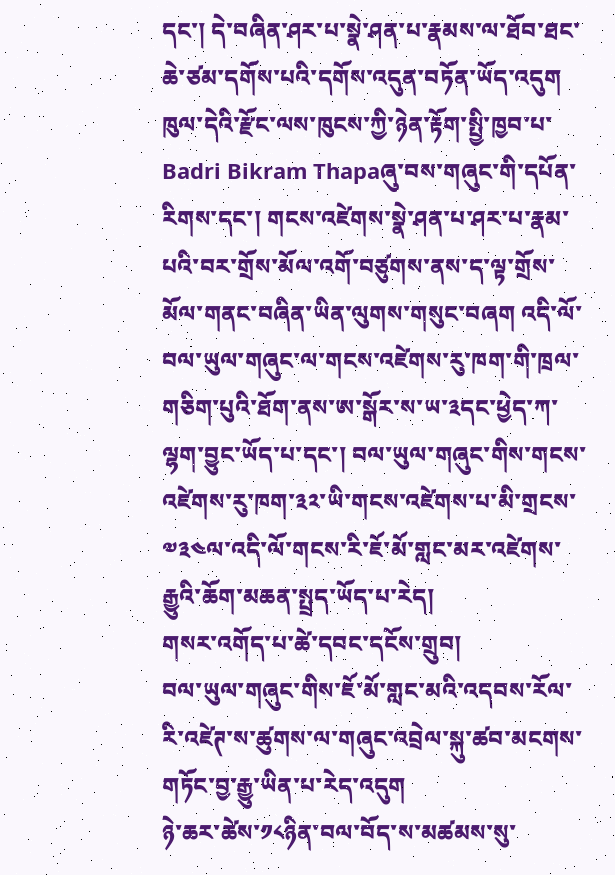དང་། དེ་བཞིན་ཤར་པ་སྣེ་ཤན་པ་རྣམས་ལ་ཐོབ་ཐང་ཆེ་ཙམ་དགོས་པའི་དགོས་འདུན་བཏོན་ཡོད་འདུག  ཁུལ་དེའི་རྫོང་ལས་ཁུངས་ཀྱི་ཉེན་རྟོག་སྤྱི་ཁྱབ་པ་Badri Bikram Thapaཞུ་བས་གཞུང་གི་དཔོན་རིགས་དང་། གངས་འཛེགས་སྣེ་ཤན་པ་ཤར་པ་རྣམ་པའི་བར་གྲོས་མོལ་འགོ་བཙུགས་ནས་ད་ལྟ་གྲོས་མོལ་གནང་བཞིན་ཡིན་ལུགས་གསུང་བཞག འདི་ལོ་བལ་ཡུལ་གཞུང་ལ་གངས་འཛེགས་རུ་ཁག་གི་ཁྲལ་གཅིག་པུའི་ཐོག་ནས་ཨ་སྒོར་ས་ཡ་༣དང་ཕྱེད་ཀ་ལྷག་བྱུང་ཡོད་པ་དང་། བལ་ཡུལ་གཞུང་གིས་གངས་འཛེགས་རུ་ཁག་༣༢་ཡི་གངས་འཛེགས་པ་མི་གྲངས་༧༣༤ལ་འདི་ལོ་གངས་རི་ཇོ་མོ་གླང་མར་འཛེགས་རྒྱུའི་ཆོག་མཆན་སྤྲད་ཡོད་པ་རེད།
གསར་འགོད་པ་ཚེ་དབང་དངོས་གྲུབ།
བལ་ཡུལ་གཞུང་གིས་ཇོ་མོ་གླང་མའི་འདབས་རོལ་རི་འཛེཊ་ས་ཚུགས་ལ་གཞུང་འབྲེལ་སྐུ་ཚབ་མངགས་གཏོང་བྱ་རྒྱུ་ཡིན་པ་རེད་འདུག
ཉེ་ཆར་ཚེས་༡༨ཉིན་བལ་བོད་ས་མཚམས་སུ་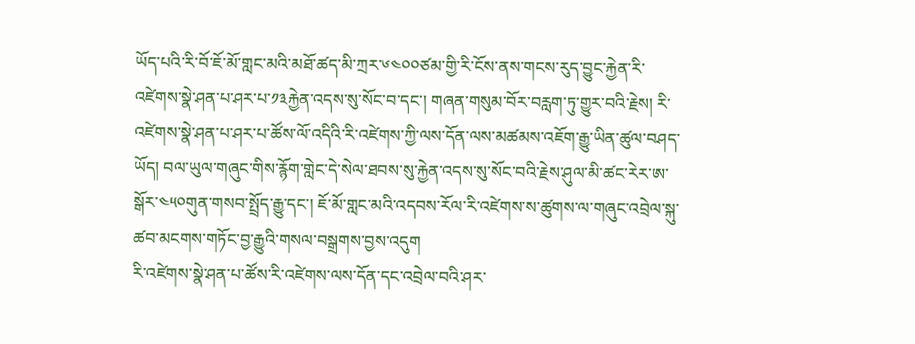ཡོད་པའི་རི་བོ་ཇོ་མོ་གླང་མའི་མཐོ་ཚད་མི་ཀྲར་༦༤༠༠ཙམ་གྱི་རི་ངོས་ནས་གངས་རུད་བྱུང་རྐྱེན་རི་འཛེགས་སྣེ་ཤན་པ་ཤར་པ་༡༣རྐྱེན་འདས་སུ་སོང་བ་དང་། གཞན་གསུམ་བོར་བརླག་ཏུ་གྱུར་བའི་རྗེས། རི་འཛེགས་སྣེ་ཤན་པ་ཤར་པ་ཚོས་ལོ་འདིའི་རི་འཛེགས་ཀྱི་ལས་དོན་ལས་མཚམས་འཇོག་རྒྱུ་ཡིན་ཚུལ་བཤད་ཡོད། བལ་ཡུལ་གཞུང་གིས་རྙོག་གླེང་དེ་སེལ་ཐབས་སུ་རྐྱེན་འདས་སུ་སོང་བའི་རྗེས་ཤུལ་མི་ཚང་རེར་ཨ་སྒོར་༤༥༠གུན་གསབ་སྤྲོད་རྒྱུ་དང་། ཇོ་མོ་གླང་མའི་འདབས་རོལ་རི་འཛེགས་ས་ཚུགས་ལ་གཞུང་འབྲེལ་སྐུ་ཚབ་མངགས་གཏོང་བྱ་རྒྱུའི་གསལ་བསྒྲགས་བྱས་འདུག
རི་འཛེགས་སྣེ་ཤན་པ་ཚོས་རི་འཛེགས་ལས་དོན་དང་འབྲེལ་བའི་ཤར་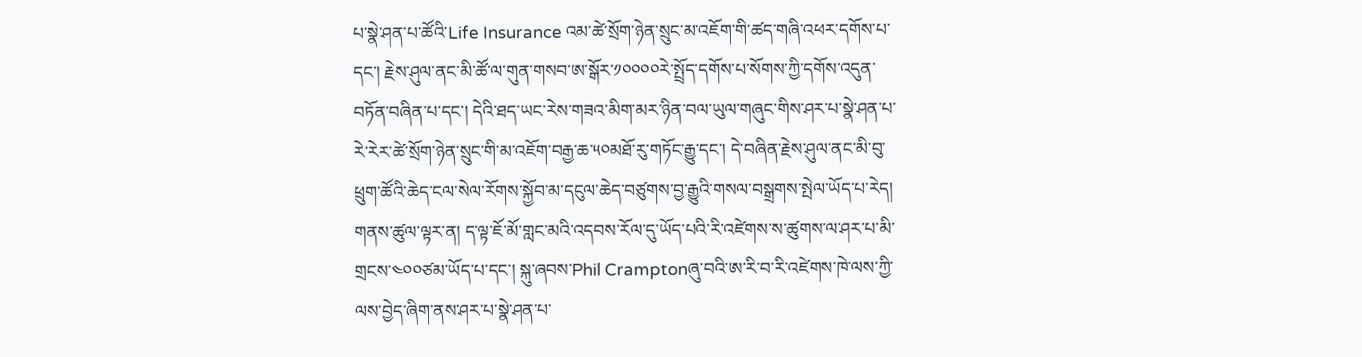པ་སྣེ་ཤན་པ་ཚོའི་Life Insurance འམ་ཚེ་སྲོག་ཉེན་སྲུང་མ་འཇོག་གི་ཚད་གཞི་འཕར་དགོས་པ་དང་། རྗེས་ཤུལ་ནང་མི་ཚོ་ལ་གུན་གསབ་ཨ་སྒོར་༡༠༠༠༠རེ་སྤྲོད་དགོས་པ་སོགས་ཀྱི་དགོས་འདུན་བཏོན་བཞིན་པ་དང་། དེའི་ཐད་ཡང་རེས་གཟའ་མིག་མར་ཉིན་བལ་ཡུལ་གཞུང་གིས་ཤར་པ་སྣེ་ཤན་པ་རེ་རེར་ཚེ་སྲོག་ཉེན་སྲུང་གི་མ་འཇོག་བརྒྱ་ཆ་༥༠མཐོ་རུ་གཏོང་རྒྱུ་དང་། དེ་བཞིན་རྗེས་ཤུལ་ནང་མི་བུ་ཕྲུག་ཚོའི་ཆེད་ངལ་སེལ་རོགས་སྐྱོབ་མ་དངུལ་ཆེད་བཙུགས་བྱ་རྒྱུའི་གསལ་བསྒྲགས་སྤེལ་ཡོད་པ་རེད།
གནས་ཚུལ་ལྟར་ན། ད་ལྟ་ཇོ་མོ་གླང་མའི་འདབས་རོལ་དུ་ཡོད་པའི་རི་འཛེགས་ས་ཚུགས་ལ་ཤར་པ་མི་གྲངས་༤༠༠ཙམ་ཡོད་པ་དང་། སྐུ་ཞབས་Phil Cramptonཞུ་བའི་ཨ་རི་བ་རི་འཛེགས་ཁེ་ལས་ཀྱི་ལས་བྱེད་ཞིག་ནས་ཤར་པ་སྣེ་ཤན་པ་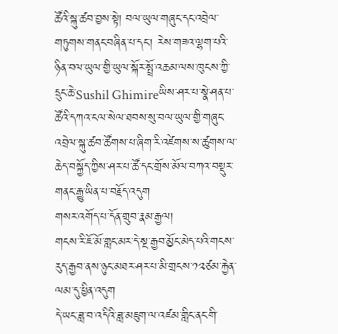ཚོའི་སྐུ་ཚབ་བྱས་སྟེ། བལ་ཡུལ་གཞུང་དང་འབྲེལ་གཏུགས་གནང་བཞིན་པ་དང་། རེས་གཟའ་ལྷག་པའི་ཉིན་བལ་ཡུལ་གྱི་ཡུལ་སྐོར་སྤྲོ་འཆམ་ལས་ཁུངས་ཀྱི་དྲུང་ཆེ་Sushil Ghimireཡིས་ཤར་པ་སྣེ་ཤན་པ་ཚོའི་དཀའ་ངལ་སེལ་ཐབས་སུ་བལ་ཡུལ་གྱི་གཞུང་འབྲེལ་སྐུ་ཚབ་ཚོགས་པ་ཞིག་རི་འཛེགས་ས་ཚུགས་ལ་ཆེད་བསྐྱོད་ཀྱིས་ཤར་པ་ཚོ་དང་གྲོས་མོལ་བཀའ་བསྡུར་གནང་རྒྱུ་ཡིན་པ་བརྗོད་འདུག
གསར་འགོད་པ་དོན་གྲུབ་རྣམ་རྒྱལ།
གངས་རི་ཇོ་མོ་གླང་མར་དེ་སྔ་རྒྱབ་མྱོང་མེད་པའི་གངས་རུད་རྒྱབ་ནས་ཉུང་མཐར་ཤར་པ་མི་གྲངས་༡༢ཙམ་རྐྱེན་ལམ་དུ་ཕྱིན་འདུག
དེ་ཡང་ཟླ་བ་འདིའི་ཟླ་མཇུག་ལ་འཛམ་གླིང་ནང་གི་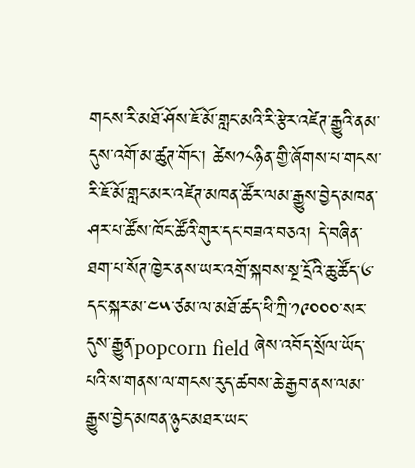གངས་རི་མཐོ་ཤོས་ཇོ་མོ་གླང་མའི་རི་རྩེར་འཛེཊ་རྒྱུའི་ནམ་དུས་འགོ་མ་ཚུཊ་གོང་། ཚེས༡༨ཉིན་གྱི་ཞོགས་པ་གངས་རི་ཇོ་མོ་གླང་མར་འཛེཊ་མཁན་ཚོར་ལམ་རྒྱུས་བྱེད་མཁན་ཤར་པ་ཚོས་ཁོང་ཚོའི་གུར་དང་བཟའ་བཅའ། དེ་བཞིན་ཐག་པ་སོཊ་ཁྱེར་ནས་ཡར་འགྲོ་སྐབས་སྔ་དྲོའི་ཆུ་ཚོད་༦་དང་སྐར་མ་༤༥་ཙམ་ལ་མཐོ་ཚད་ཕི་ཀྲི་༡༩༠༠༠་སར་དུས་རྒྱུན་popcorn field ཞེས་འབོད་སྲོལ་ཡོད་པའི་ས་གནས་ལ་གངས་རུད་ཚབས་ཆེ་རྒྱབ་ནས་ལམ་རྒྱུས་བྱེད་མཁན་ཉུང་མཐར་ཡང་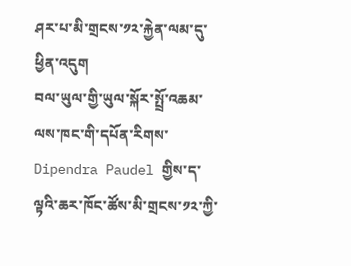ཤར་པ་མི་གྲངས་༡༢་རྐྱེན་ལམ་དུ་ཕྱིན་འདུག
བལ་ཡུལ་གྱི་ཡུལ་སྐོར་སྤྲོ་འཆམ་ལས་ཁང་གི་དཔོན་རིགས་Dipendra Paudel གྱིས་ད་ལྟའི་ཆར་ཁོང་ཚོས་མི་གྲངས་༡༢་ཀྱི་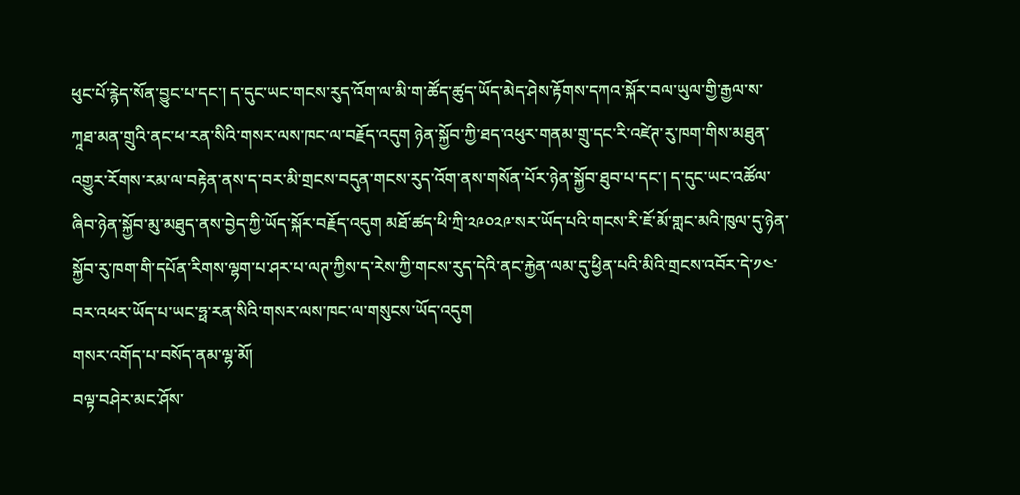ཕུང་པོ་རྙེད་སོན་བྱུང་པ་དང་། ད་དུང་ཡང་གངས་རུད་འོག་ལ་མི་ག་ཚོད་ཚུད་ཡོད་མེད་ཤེས་རྟོགས་དཀའ་སྐོར་བལ་ཡུལ་གྱི་རྒྱལ་ས་ཀཱཐ་མན་གྲུའི་ནང་ཕ་རན་སིའི་གསར་ལས་ཁང་ལ་བརྗོད་འདུག ཉེན་སྐྱོབ་ཀྱི་ཐད་འཕུར་གནམ་གྲུ་དང་རི་འཛེཊ་རུ་ཁག་གིས་མཐུན་འགྱུར་རོགས་རམ་ལ་བརྟེན་ནས་ད་བར་མི་གྲངས་བདུན་གངས་རུད་འོག་ནས་གསོན་པོར་ཉེན་སྐྱོབ་ཐུབ་པ་དང་། ད་དུང་ཡང་འཚོལ་ཞིབ་ཉེན་སྐྱོབ་མུ་མཐུད་ནས་བྱེད་ཀྱི་ཡོད་སྐོར་བརྗོད་འདུག མཐོ་ཚད་ཕི་ཀྲི་༢༩༠༢༩་སར་ཡོད་པའི་གངས་རི་ཇོ་མོ་གླང་མའི་ཁུལ་དུ་ཉེན་སྐྱོབ་རུ་ཁག་གི་དཔོན་རིགས་ལྷག་པ་ཤར་པ་ལཊ་ཀྱིས་ད་རེས་ཀྱི་གངས་རུད་དེའི་ནང་རྐྱེན་ལམ་དུ་ཕྱིན་པའི་མིའི་གྲངས་འབོར་དེ་༡༤་བར་འཕར་ཡོད་པ་ཡང་ཧྥ་རན་སིའི་གསར་ལས་ཁང་ལ་གསུངས་ཡོད་འདུག
གསར་འགོད་པ་བསོད་ནམ་ལྷ་མོ།
བལྟ་བཤེར་མང་ཤོས་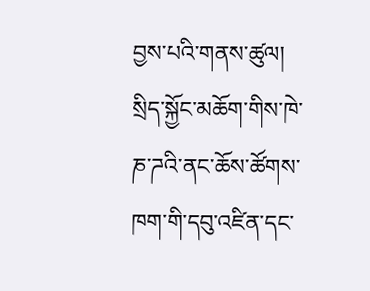བྱས་པའི་གནས་ཚུལ།
སྲིད་སྐྱོང་མཆོག་གིས་ཁེ་ཎ་ཌའི་ནང་ཆོས་ཚོགས་ཁག་གི་དབུ་འཛིན་དང་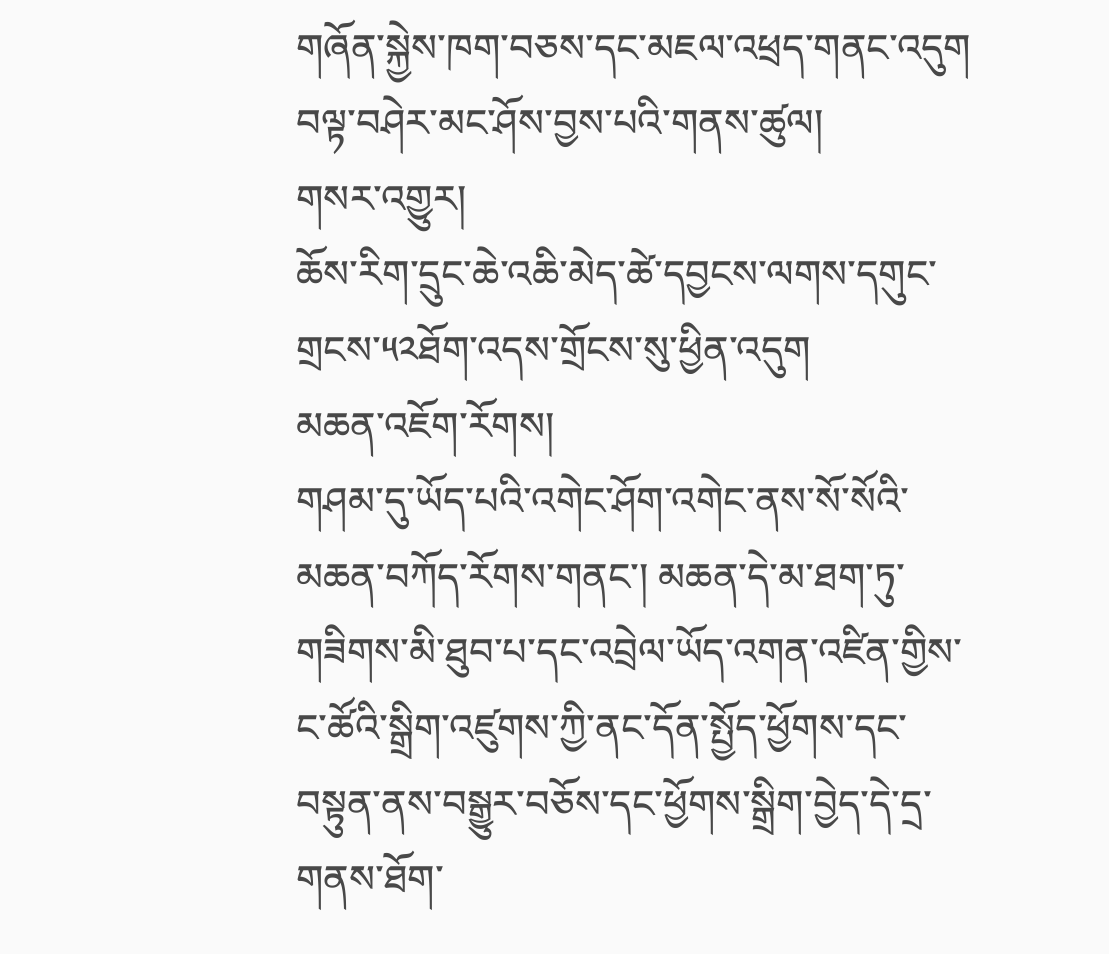གཞོན་སྐྱེས་ཁག་བཅས་དང་མཇལ་འཕྲད་གནང་འདུག
བལྟ་བཤེར་མང་ཤོས་བྱས་པའི་གནས་ཚུལ།
གསར་འགྱུར།
ཆོས་རིག་དྲུང་ཆེ་འཆི་མེད་ཚེ་དབྱངས་ལགས་དགུང་གྲངས་༥༢ཐོག་འདས་གྲོངས་སུ་ཕྱིན་འདུག
མཆན་འཇོག་རོགས།
གཤམ་དུ་ཡོད་པའི་འགེང་ཤོག་འགེང་ནས་སོ་སོའི་མཆན་བཀོད་རོགས་གནང་། མཆན་དེ་མ་ཐག་ཏུ་གཟིགས་མི་ཐུབ་པ་དང་འབྲེལ་ཡོད་འགན་འཛིན་གྱིས་ང་ཚོའི་སྒྲིག་འཛུགས་ཀྱི་ནང་དོན་སྤྱོད་ཕྱོགས་དང་བསྟུན་ནས་བསྒྱུར་བཅོས་དང་ཕྱོགས་སྒྲིག་བྱེད་དེ་དྲ་གནས་ཐོག་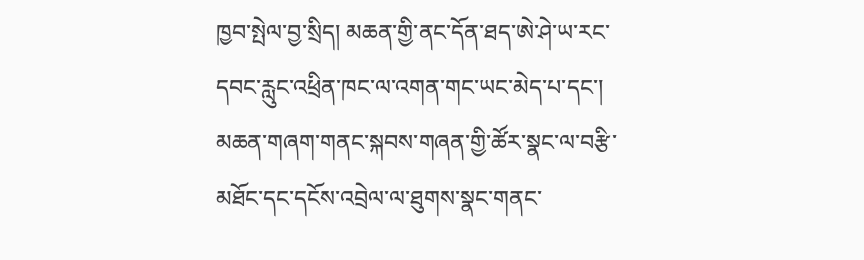ཁྱབ་སྤེལ་བྱ་སྲིད། མཆན་གྱི་ནང་དོན་ཐད་ཨེ་ཤེ་ཡ་རང་དབང་རླུང་འཕྲིན་ཁང་ལ་འགན་གང་ཡང་མེད་པ་དང་། མཆན་གཞག་གནང་སྐབས་གཞན་གྱི་ཚོར་སྣང་ལ་བརྩི་མཐོང་དང་དངོས་འབྲེལ་ལ་ཐུགས་སྣང་གནང་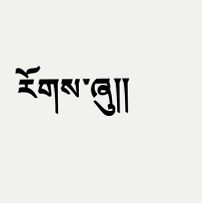རོགས་ཞུ༎